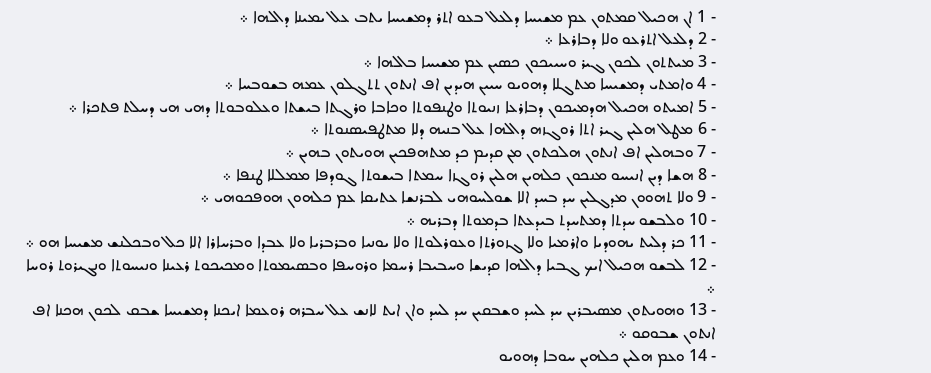- 1 ܐܢ ܗܟܝܠ ܩܡܬܘܢ ܥܡ ܡܫܝܚܐ ܕܠܥܠ ܒܥܘ ܐܬܪ ܕܡܫܝܚܐ ܝܬܒ ܥܠ ܝܡܝܢܐ ܕܐܠܗܐ ܀
- 2 ܕܠܥܠ ܐܬܪܥܘ ܘܠܐ ܕܒܐܪܥܐ ܀
- 3 ܡܝܬܬܘܢ ܠܟܘܢ ܓܝܪ ܘܚܝܝܟܘܢ ܟܤܝܢ ܥܡ ܡܫܝܚܐ ܒܐܠܗܐ ܀
- 4 ܘܐܡܬܝ ܕܡܫܝܚܐ ܡܬܓܠܐ ܕܗܘܝܘ ܚܝܝܢ ܗܝܕܝܢ ܐܦ ܐܢܬܘܢ ܬܬܓܠܘܢ ܥܡܗ ܒܫܘܒܚܐ ܀
- 5 ܐܡܝܬܘ ܗܟܝܠ ܗܕܡܝܟܘܢ ܕܒܐܪܥܐ ܙܢܝܘܬܐ ܘܛܢܦܘܬܐ ܘܟܐܒܐ ܘܪܓܬܐ ܒܝܫܬܐ ܘܥܠܘܒܘܬܐ ܕܗܝ ܗܝ ܕܚܠܬ ܦܬܟܪܐ ܀
- 6 ܡܛܠ ܗܠܝܢ ܓܝܪ ܐܬܐ ܪܘܓܙܗ ܕܐܠܗܐ ܥܠ ܒܢܝܗ ܕܠܐ ܡܬܛܦܝܤܢܘܬܐ ܀
- 7 ܘܒܗܠܝܢ ܐܦ ܐܢܬܘܢ ܗܠܟܬܘܢ ܡܢ ܩܕܝܡ ܟܕ ܡܬܗܦܟܝܢ ܗܘܝܬܘܢ ܒܗܝܢ ܀
- 8 ܗܫܐ ܕܝܢ ܐܢܝܚܘ ܡܢܟܘܢ ܟܠܗܝܢ ܗܠܝܢ ܪܘܓܙܐ ܚܡܬܐ ܒܝܫܘܬܐ ܓܘܕܦܐ ܡܡܠܠܐ ܛܢܦܐ ܀
- 9 ܘܠܐ ܬܗܘܘܢ ܡܕܓܠܝܢ ܚܕ ܒܚܕ ܐܠܐ ܫܘܠܚܘܗܝ ܠܒܪܢܫܐ ܥܬܝܩܐ ܥܡ ܟܠܗܘܢ ܗܘܦܟܘܗܝ ܀
- 10 ܘܠܒܫܘ ܚܕܬܐ ܕܡܬܚܕܬ ܒܝܕܥܬܐ ܒܕܡܘܬܐ ܕܒܪܝܗ ܀
- 11 ܟܪ ܕܠܝܬ ܝܗܘܕܝܐ ܘܐܪܡܝܐ ܘܠܐ ܓܙܘܪܬܐ ܘܥܘܪܠܘܬܐ ܘܠܐ ܝܘܢܝܐ ܘܒܪܒܪܝܐ ܘܠܐ ܥܒܕܐ ܘܒܪܚܐܪܐ ܐܠܐ ܟܠ ܘܒܟܠܢܫ ܡܫܝܚܐ ܗܘ ܀
- 12 ܠܒܫܘ ܗܟܝܠ ܐܝܟ ܓܒܝܐ ܕܐܠܗܐ ܩܕܝܫܐ ܘܚܒܝܒܐ ܪܚܡܐ ܘܪܘܚܦܐ ܘܒܤܝܡܘܬܐ ܘܡܟܝܟܘܬ ܪܥܝܢܐ ܘܢܝܚܘܬܐ ܘܢܓܝܪܘܬ ܪܘܚܐ ܀
- 13 ܘܗܘܝܬܘܢ ܡܤܝܒܪܝܢ ܚܕ ܠܚܕ ܘܫܒܩܝܢ ܚܕ ܠܚܕ ܘܐܢ ܐܝܬ ܠܐܢܫ ܥܠ ܚܒܪܗ ܪܘܥܡܐ ܐܝܟܢܐ ܕܡܫܝܚܐ ܫܒܩ ܠܟܘܢ ܗܟܢܐ ܐܦ ܐܢܬܘܢ ܫܒܘܩܘ ܀
- 14 ܘܥܡ ܗܠܝܢ ܟܠܗܝܢ ܚܘܒܐ ܕܗܘܝܘ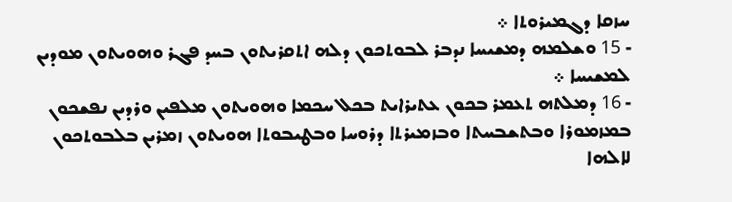ܚܙܩܐ ܕܓܡܝܪܘܬܐ ܀
- 15 ܘܫܠܡܗ ܕܡܫܝܚܐ ܢܕܒܪ ܠܒܘܬܟܘܢ ܕܠܗ ܐܬܩܪܝܬܘܢ ܒܚܕ ܦܓܪ ܘܗܘܝܬܘܢ ܡܘܕܝܢ ܠܡܫܝܚܐ ܀
- 16 ܕܡܠܬܗ ܬܥܡܪ ܒܟܘܢ ܥܬܝܪܐܝܬ ܒܟܠ ܚܟܡܐ ܘܗܘܝܬܘܢ ܡܠܦܝܢ ܘܪܕܝܢ ܢܦܫܟܘܢ ܒܡܙܡܘܪܐ ܘܒܬܫܒܚܬܐ ܘܒܙܡܝܪܬܐ ܕܪܘܚܐ ܘܒܛܝܒܘܬܐ ܗܘܝܬܘܢ ܙܡܪܝܢ ܒܠܒܘܬܟܘܢ ܠܐܠܗܐ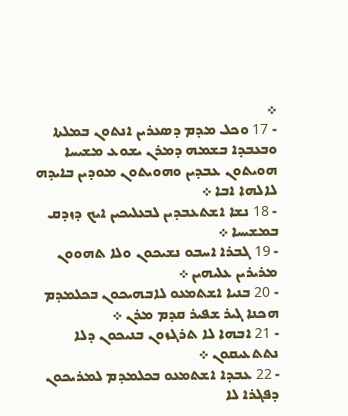܀
- 17 ܘܟܠ ܡܕܡ ܕܤܥܪܝܢ ܐܢܬܘܢ ܒܡܠܬܐ ܘܒܥܒܕܐ ܒܫܡܗ ܕܡܪܢ ܝܫܘܥ ܡܫܝܚܐ ܗܘܝܬܘܢ ܥܒܕܝܢ ܘܗܘܝܬܘܢ ܡܘܕܝܢ ܒܐܝܕܗ ܠܐܠܗܐ ܐܒܐ ܀
- 18 ܢܫܐ ܐܫܬܥܒܕܝܢ ܠܒܥܠܝܟܝܢ ܐܝܟ ܕܙܕܩ ܒܡܫܝܚܐ ܀
- 19 ܓܒܪܐ ܐܚܒܘ ܢܫܝܟܘܢ ܘܠܐ ܬܗܘܘܢ ܡܪܝܪܝܢ ܥܠܝܗܝܢ ܀
- 20 ܒܢܝܐ ܐܫܬܡܥܘ ܠܐܒܗܝܟܘܢ ܒܟܠܡܕܡ ܗܟܢܐ ܓܝܪ ܫܦܝܪ ܩܕܡ ܡܪܢ ܀
- 21 ܐܒܗܐ ܠܐ ܬܪܓܙܘܢ ܒܢܝܟܘܢ ܕܠܐ ܢܬܬܥܝܩܘܢ ܀
- 22 ܥܒܕܐ ܐܫܬܡܥܘ ܒܟܠܡܕܡ ܠܡܪܝܟܘܢ ܕܦܓܪܐ ܠܐ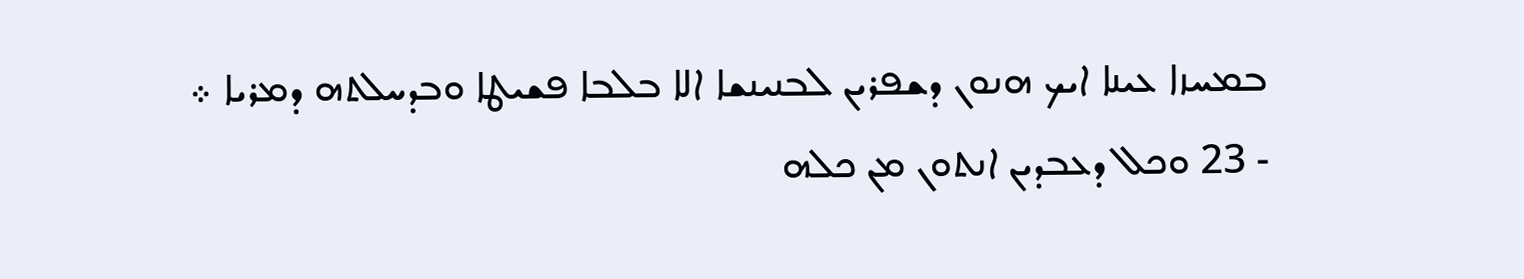ܒܡܚܙܐ ܥܝܢܐ ܐܝܟ ܗܢܘܢ ܕܫܦܪܝܢ ܠܒܢܝܢܫܐ ܐܠܐ ܒܠܒܐ ܦܫܝܛܐ ܘܒܕܚܠܬܗ ܕܡܪܝܐ ܀
- 23 ܘܟܠ ܕܥܒܕܝܢ ܐܢܬܘܢ ܡܢ ܟܠܗ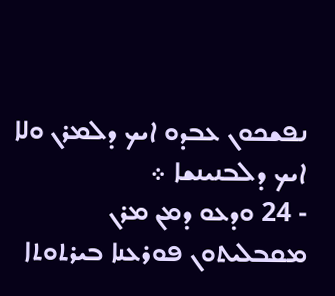ܢܦܫܟܘܢ ܥܒܕܘ ܐܝܟ ܕܠܡܪܢ ܘܠܐ ܐܝܟ ܕܠܒܢܝܢܫܐ ܀
- 24 ܘܕܥܘ ܕܡܢ ܡܪܢ ܡܩܒܠܝܬܘܢ ܦܘܪܥܢܐ ܒܝܪܬܘܬܐ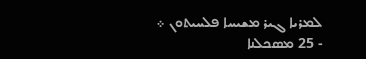ܠܡܪܝܐ ܓܝܪ ܡܫܝܚܐ ܦܠܚܝܬܘܢ ܀
- 25 ܡܤܟܠܢܐ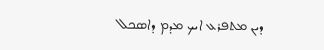ܕܝܢ ܡܬܦܪܥ ܐܝܟ ܡܕܡ ܕܐܤܟܠ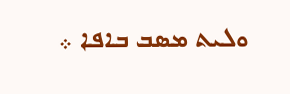ܘܠܝܬ ܡܤܒ ܒܐܦܐ ܀